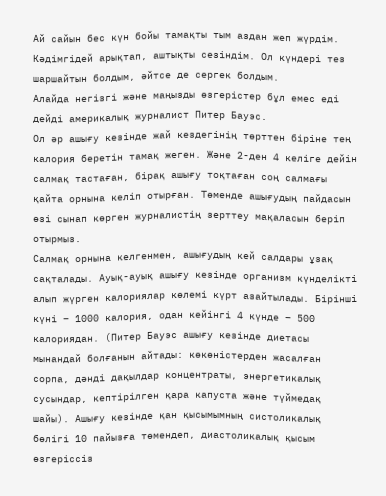Ай сайын бес күн бойы тамақты тым аздан жеп жүрдім. Кәдімгідей арықтап, аштықты сезіндім. Ол күндері тез шаршайтын болдым, әйтсе де сергек болдым.
Алайда негізгі және маңызды өзгерістер бұл емес еді дейді америкалық журналист Питер Бауэс.
Ол әр ашығу кезінде жай кездегінің төрттен біріне тең калория беретін тамақ жеген. Және 2-ден 4 келіге дейін салмақ тастаған, бірақ ашығу тоқтаған соң салмағы қайта орнына келіп отырған. Төменде ашығудың пайдасын өзі сынап көрген журналистің зерттеу мақаласын беріп отырмыз.
Салмақ орнына келгенмен, ашығудың кей салдары ұзақ сақталады. Ауық-ауық ашығу кезінде организм күнделікті алып жүрген калориялар көлемі күрт азайтылады. Бірінші күні – 1000 калория, одан кейінгі 4 күнде – 500 калориядан. (Питер Бауэс ашығу кезінде диетасы мынандай болғанын айтады: көкөністерден жасалған сорпа, дәнді дақылдар концентраты, энергетикалық сусындар, кептірілген қара капуста және түймедақ шайы). Ашығу кезінде қан қысымымның систоликалық бөлігі 10 пайызға төмендеп, диастоликалық қысым өзгеріссіз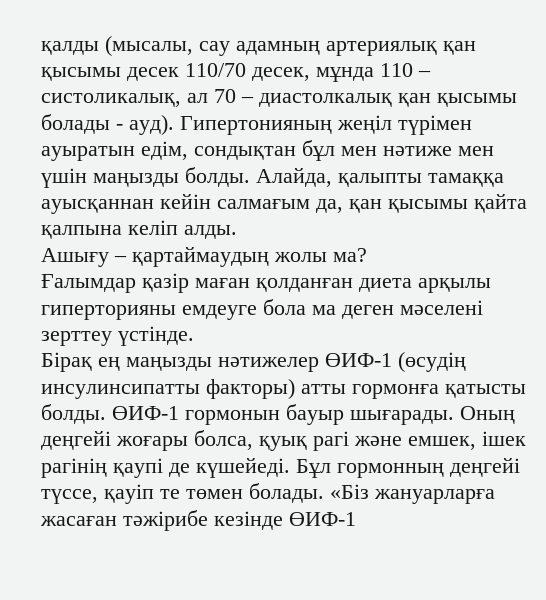қалды (мысалы, сау адамның артериялық қан қысымы десек 110/70 десек, мұнда 110 – систоликалық, ал 70 – диастолкалық қан қысымы болады - ауд). Гипертонияның жеңіл түрімен ауыратын едім, сондықтан бұл мен нәтиже мен үшін маңызды болды. Алайда, қалыпты тамаққа ауысқаннан кейін салмағым да, қан қысымы қайта қалпына келіп алды.
Ашығу – қартаймаудың жолы ма?
Ғалымдар қазір маған қолданған диета арқылы гиперторияны емдеуге бола ма деген мәселені зерттеу үстінде.
Бірақ ең маңызды нәтижелер ӨИФ-1 (өсудің инсулинсипатты факторы) атты гормонға қатысты болды. ӨИФ-1 гормонын бауыр шығарады. Оның деңгейі жоғары болса, қуық рагі және емшек, ішек рагінің қаупі де күшейеді. Бұл гормонның деңгейі түссе, қауіп те төмен болады. «Біз жануарларға жасаған тәжірибе кезінде ӨИФ-1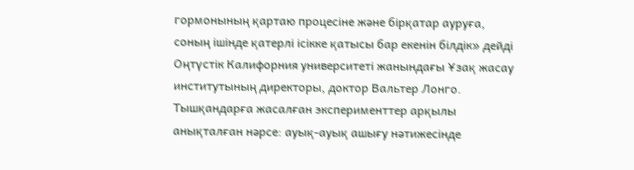гормонының қартаю процесіне және бірқатар ауруға, соның ішінде қатерлі ісікке қатысы бар екенін білдік» дейді Оңтүстік Калифорния университеті жанындағы Ұзақ жасау институтының директоры, доктор Вальтер Лонго. Тышқандарға жасалған эксперименттер арқылы анықталған нәрсе: ауық-ауық ашығу нәтижесінде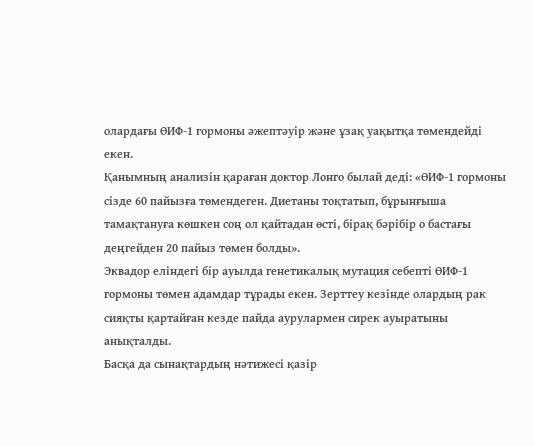олардағы ӨИФ-1 гормоны әжептәуір және ұзақ уақытқа төмендейді екен.
Қанымның анализін қараған доктор Лонго былай деді: «ӨИФ-1 гормоны сізде 60 пайызға төмендеген. Диетаны тоқтатып, бұрынғыша тамақтануға көшкен соң ол қайтадан өсті, бірақ бәрібір о бастағы деңгейден 20 пайыз төмен болды».
Эквадор еліндегі бір ауылда генетикалық мутация себепті ӨИФ-1 гормоны төмен адамдар тұрады екен. Зерттеу кезінде олардың рак сияқты қартайған кезде пайда аурулармен сирек ауыратыны анықталды.
Басқа да сынақтардың нәтижесі қазір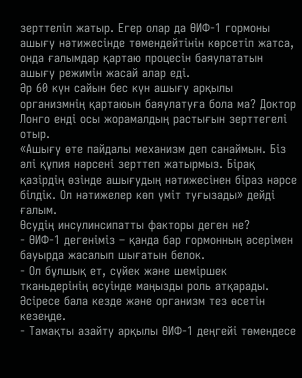зерттеліп жатыр. Егер олар да ӨИФ-1 гормоны ашығу нәтижесінде төмендейтінін көрсетіп жатса, онда ғалымдар қартаю процесін баяулататын ашығу режимін жасай алар еді.
Әр 60 күн сайын бес күн ашығу арқылы организмнің қартаюын баяулатуға бола ма? Доктор Лонго енді осы жорамалдың растығын зерттегелі отыр.
«Ашығу өте пайдалы механизм деп санаймын. Біз әлі құпия нәрсені зерттеп жатырмыз. Бірақ қазірдің өзінде ашығудың нәтижесінен біраз нәрсе білдік. Ол нәтижелер көп үміт туғызады» дейді ғалым.
Өсудің инсулинсипатты факторы деген не?
- ӨИФ-1 дегеніміз – қанда бар гормонның әсерімен бауырда жасалып шығатын белок.
- Ол бұлшық ет, сүйек және шеміршек тканьдерінің өсуінде маңызды роль атқарады. Әсіресе бала кезде және организм тез өсетін кезеңде.
- Тамақты азайту арқылы ӨИФ-1 деңгейі төмендесе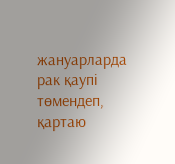жануарларда рак қаупі төмендеп, қартаю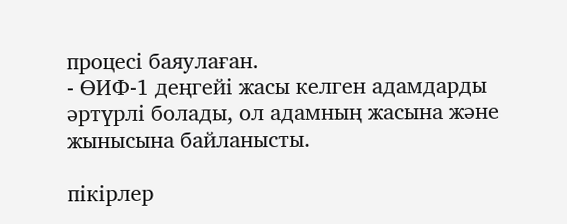процесі баяулаған.
- ӨИФ-1 деңгейі жасы келген адамдарды әртүрлі болады, ол адамның жасына және жынысына байланысты.

пікірлер